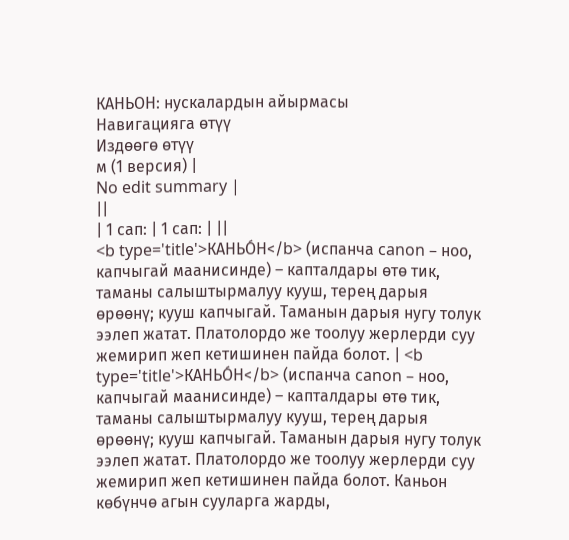КАНЬОН: нускалардын айырмасы
Навигацияга өтүү
Издөөгө өтүү
м (1 версия) |
No edit summary |
||
| 1 сап: | 1 сап: | ||
<b type='title'>КАНЬО́Н</b> (испанча canon – ноо, капчыгай маанисинде) – капталдары өтө тик, таманы салыштырмалуу кууш, терең дарыя өрөөнү; кууш капчыгай. Таманын дарыя нугу толук ээлеп жатат. Платолордо же тоолуу жерлерди суу жемирип жеп кетишинен пайда болот. | <b type='title'>КАНЬО́Н</b> (испанча canon – ноо, капчыгай маанисинде) – капталдары өтө тик, таманы салыштырмалуу кууш, терең дарыя өрөөнү; кууш капчыгай. Таманын дарыя нугу толук ээлеп жатат. Платолордо же тоолуу жерлерди суу жемирип жеп кетишинен пайда болот. Каньон көбүнчө агын сууларга жарды,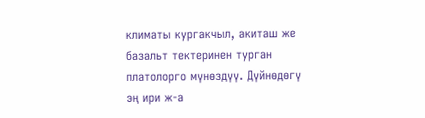климаты кургакчыл, акиташ же базальт тектеринен турган платолорго мүнөздүү. Дүйнөдөгү эң ири ж-а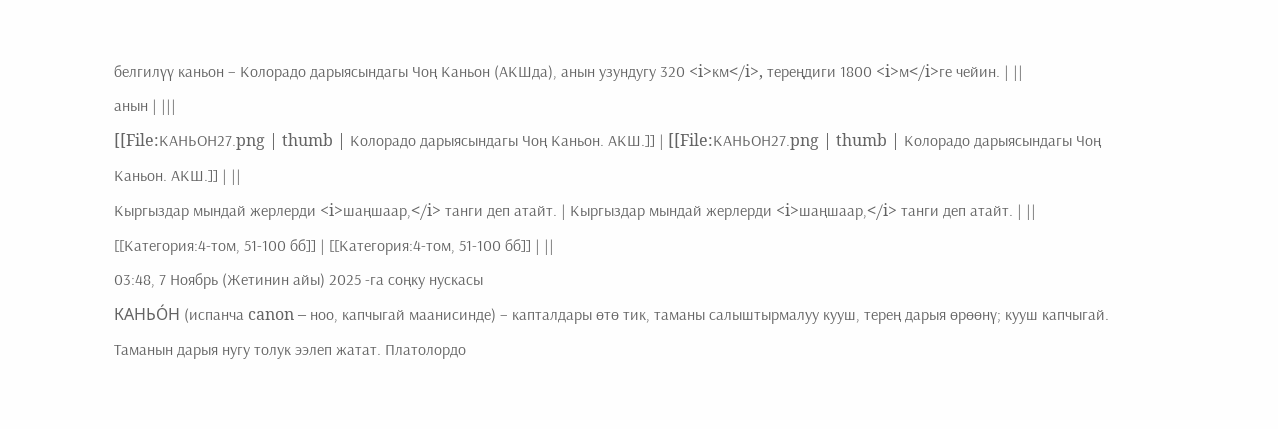белгилүү каньон – Колорадо дарыясындагы Чоң Каньон (АКШда), анын узундугу 320 <i>км</i>, тереңдиги 1800 <i>м</i>ге чейин. | ||
анын | |||
[[File:КАНЬОН27.png | thumb | Колорадо дарыясындагы Чоң Каньон. АКШ.]] | [[File:КАНЬОН27.png | thumb | Колорадо дарыясындагы Чоң Каньон. АКШ.]] | ||
Кыргыздар мындай жерлерди <i>шаңшаар,</i> танги деп атайт. | Кыргыздар мындай жерлерди <i>шаңшаар,</i> танги деп атайт. | ||
[[Категория:4-том, 51-100 бб]] | [[Категория:4-том, 51-100 бб]] | ||
03:48, 7 Ноябрь (Жетинин айы) 2025 -га соңку нускасы
КАНЬО́Н (испанча canon – ноо, капчыгай маанисинде) – капталдары өтө тик, таманы салыштырмалуу кууш, терең дарыя өрөөнү; кууш капчыгай. Таманын дарыя нугу толук ээлеп жатат. Платолордо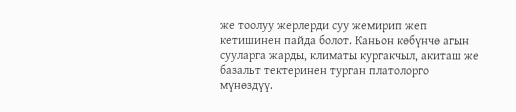же тоолуу жерлерди суу жемирип жеп кетишинен пайда болот. Каньон көбүнчө агын сууларга жарды, климаты кургакчыл, акиташ же базальт тектеринен турган платолорго мүнөздүү.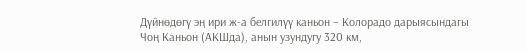Дүйнөдөгү эң ири ж-а белгилүү каньон – Колорадо дарыясындагы Чоң Каньон (АКШда), анын узундугу 320 км,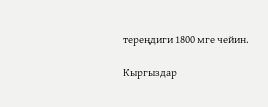тереңдиги 1800 мге чейин.

Кыргыздар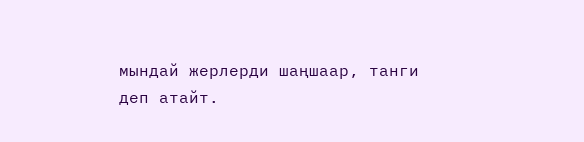мындай жерлерди шаңшаар, танги деп атайт.